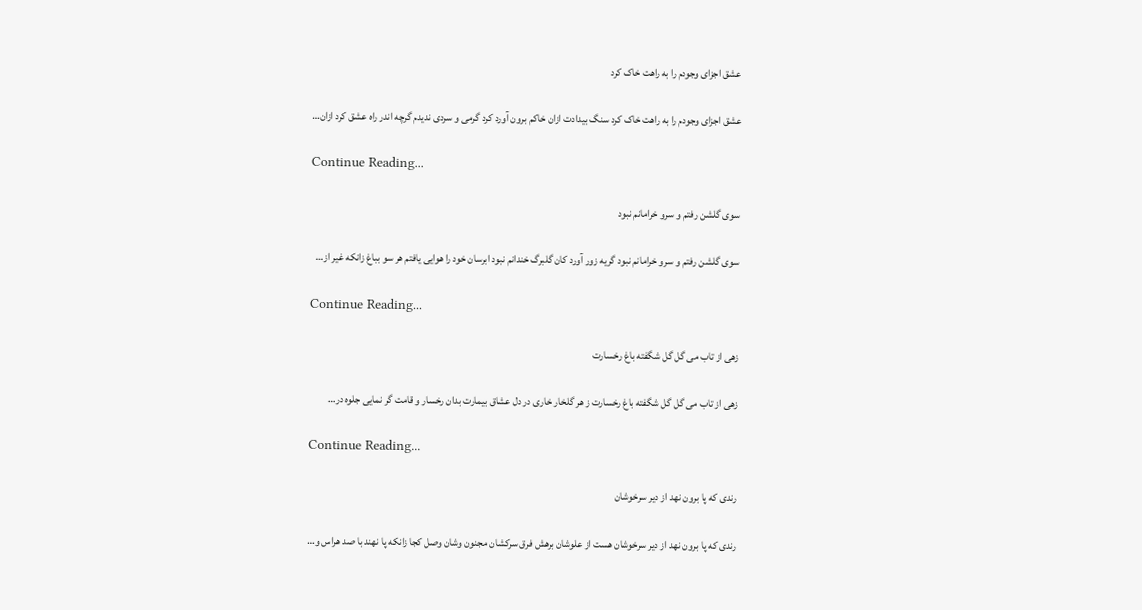عشق اجزای وجودم را به راهت خاک کرد

عشق اجزای وجودم را به راهت خاک کرد سنگ بیدادت ازان خاکم برون آورد کرد گرمی و سردی ندیدم گرچه اندر راه عشق کرد ازان…

Continue Reading...

سوی گلشن رفتم و سرو خرامانم نبود

سوی گلشن رفتم و سرو خرامانم نبود گریه زور آورد کان گلبرگ خندانم نبود ابرسان خود را هوایی یافتم هر سو بباغ زانکه غیر از…

Continue Reading...

زهی از تاب می گل گل شگفته باغ رخسارت

زهی از تاب می گل گل شگفته باغ رخسارت ز هر گلخار خاری در دل عشاق بیمارت بدان رخسار و قامت گر نمایی جلوه در…

Continue Reading...

رندی که پا برون نهد از دیر سرخوشان

رندی که پا برون نهد از دیر سرخوشان هست از علوشان برهش فرق سرکشان مجنون وشان وصل کجا زانکه پا نهند با صد هراس و…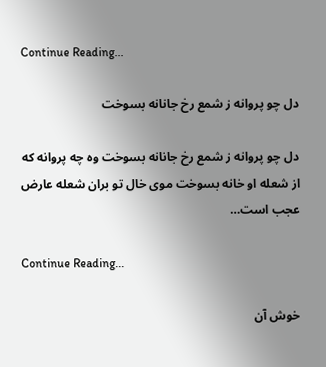Continue Reading...

دل چو پروانه ز شمع رخ جانانه بسوخت

دل چو پروانه ز شمع رخ جانانه بسوخت وه چه پروانه که از شعله او خانه بسوخت موی خال تو بران شعله عارض عجب است…

Continue Reading...

خوش آن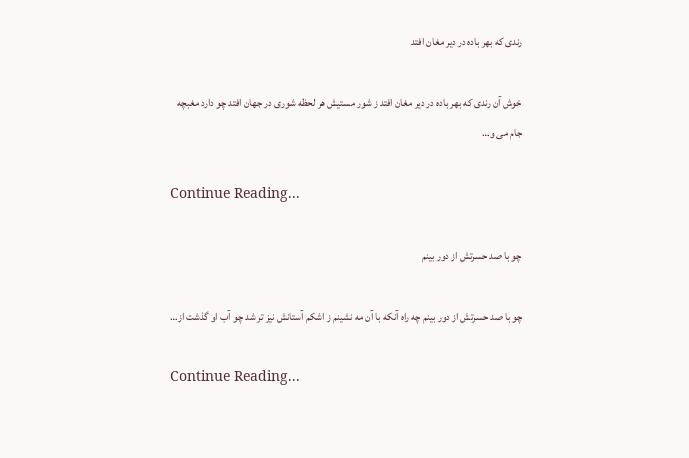رندی که بهر باده در دیر مغان افتد

خوش آن رندی که بهر باده در دیر مغان افتد ز شور مستیش هر لحظه شوری در جهان افتد چو دارد مغبچه جام می و…

Continue Reading...

چو با صد حسرتش از دور بینم

چو با صد حسرتش از دور بینم چه راه آنکه با آن مه نشینم ز اشکم آستانش نیز تر شد چو آب او گذشت از…

Continue Reading...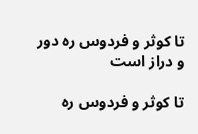تا کوثر و فردوس ره دور و دراز است

تا کوثر و فردوس ره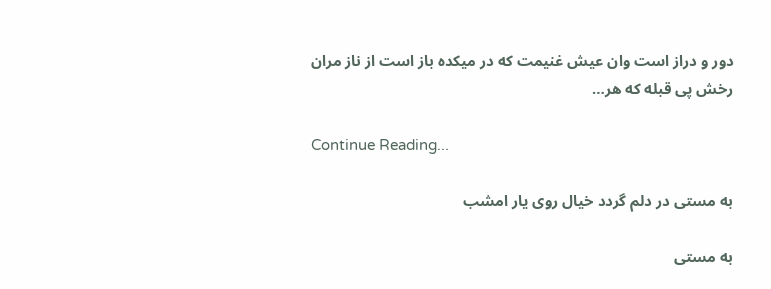دور و دراز است وان عیش غنیمت که در میکده باز است از ناز مران رخش پی قبله که هر…

Continue Reading...

به مستی در دلم گردد خیال روی یار امشب

به مستی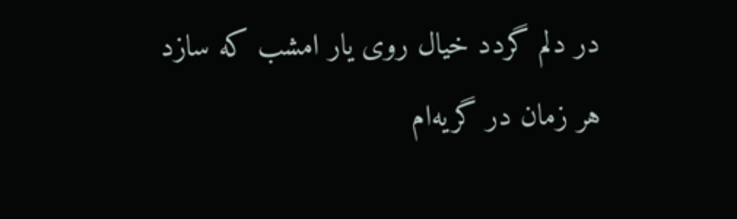در دلم گردد خیال روی یار امشب که سازد هر زمان در گریه‌ام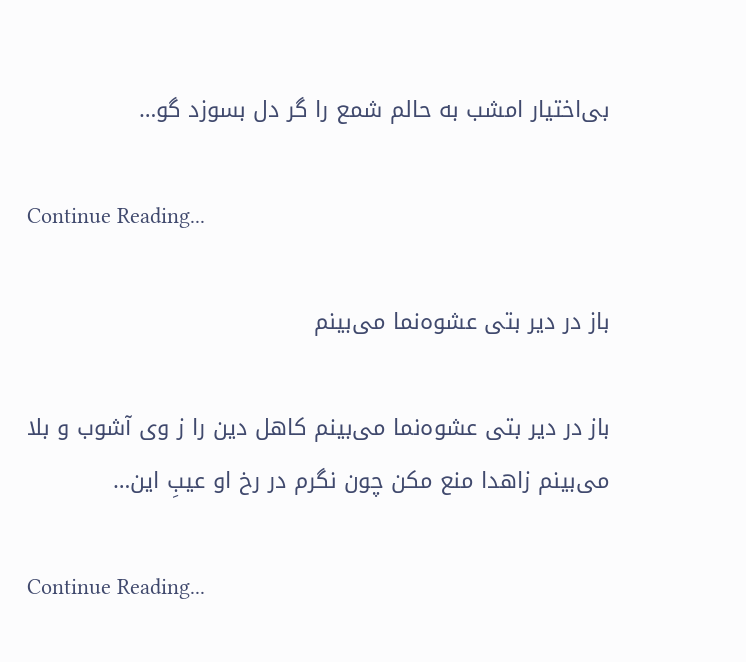بی‌اختیار امشب به حالم شمع را گر دل بسوزد گو…

Continue Reading...

باز در دیر بتی عشوه‌نما می‌بینم

باز در دیر بتی عشوه‌نما می‌بینم کاهل دین را ز وی آشوب و بلا می‌بینم زاهدا منع مکن چون نگرم در رخ او عیبِ این…

Continue Reading...